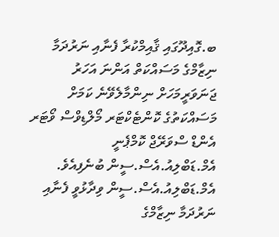ބ.ގޮއިދޫގައި ޤާއިމްކުރާ ފެނާއި ނަރުދަމާ ނިޒާމްގެ މަސައްކަތް އަންނަ އަހަރު ޖަނަވަރީމަހަށް ނިންމާލެވޭނެ ކަމަށް މަސައްކަތުގެ ކޮންޓެކްޓަރ މޯލްޑިވްސް ވޯޓަރ އެންޑް ސްވަރޭޖް ކޮމްޕެނީ އެމް.ޑަބްލިއު.އެސް.ސީން ބުނެފިއެވެ.
އެމް.ޑަބްލިއު.އެސް.ސީން ވިދާޅުވީ ފެނާއި ނަރުދަމާ ނިޒާމްގެ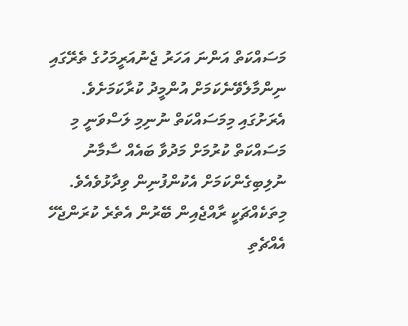މަސައްކަތް އަންނަ އަހަރު ޖެނުއަރީމަހުގެ ތެރޭގައި ނިންމާލެވޭނެކަމަށް އުންމީދު ކުރާކަމަށެވެ. އެރަށުގައި މިމަސައްކަތް ނުނިމި ލަސްވަނީ މި މަސައްކަތް ކުރުމަށް މަދުވާ ބައެއް ސާމާނު ނުލިބިގެންކަމަށް އެކުންފުނިން ވިދާޅުވެއެވެ. މިތަކެއްޗަކީ ރާއްޖެއިން ބޭރުން އެތެރެ ކުރަންޖެހޭ އެއްޗެތި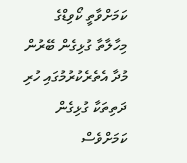ކަމަށްވާތީ ކޯވިޑްގެ މިހާލާތާ ގުޅިގެން ބޭރުން މުދާ އެތެރެކުރުމުގައި ހުރި ދަތިތަކާ ގުޅިގެން ކަމަށްވެސް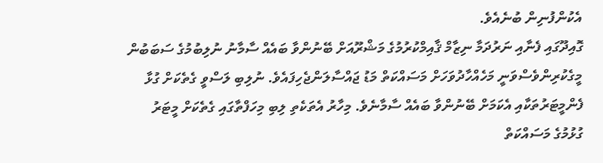އެކުންފުނިން ބުނެއެވެ.
ގޮއިދޫގައި ފެނާއި ނަރުދަމާ ނިޒާމް ޤާއިމްކުރުމުގެ މަޝްރޫއަށް ބޭނުންވާ ބައެއް ސާމާނު ނުލިބުމުގެ ސަބަބުން މީގެކުރިންވެސްވަނީ މަހެއްހާދުވަހަށް މަސައްކަތް މަޑު ޖައްސާލަންޖެހިފައެވެ. ނުލިބި ލަސްވީ ގެތެކަށް ގުޅާ ފެންމީޓަރުތަކާއި އެކަމަށް ބޭނުންވާ ބައެއް ސާމާނެވެ. މިހާރު އެތަކެތި ލިބި މިހަފްތާގައި ގެތެކަށް މީޓަރު ގުޅުމުގެ މަސައްކަތް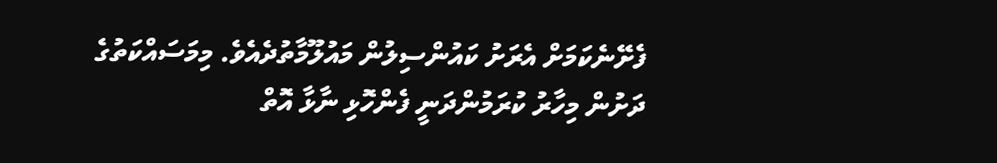ފެށޭނެކަމަށް އެރަށު ކައުންސިލުން މައުލޫމާތުދެއެވެ. މިމަސައްކަތުގެ ދަށުން މިހާރު ކުރަމުންދަނީ ފެންހޮޅި ނާޅާ އޮތް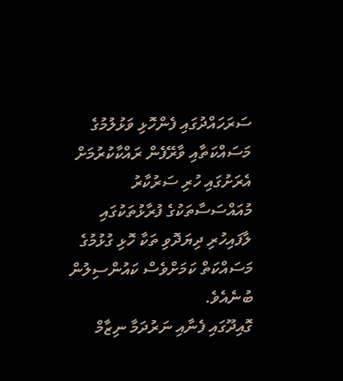ސަރަހައްދުގައި ފެންހޮޅި ވަޅުލުމުގެ މަސައްކަތާއި ވާރޭފެން ރައްކާކުރުމަށް އެރަށުގައި ހުރި ސަރުކާރު މުއައްސަސާތަކުގެ ފުރާޅުތަކުގައި ލާފައިހުރި ދިޔަދޮވި ތަކާ ހޮޅި ގުޅުމުގެ މަސައްކަތް ކަމަށްވެސް ކައުންސިލުން ބުނެއެވެ.
ގޮއިދޫގައި ފެނާއި ނަރުދަމާ ނިޒާމް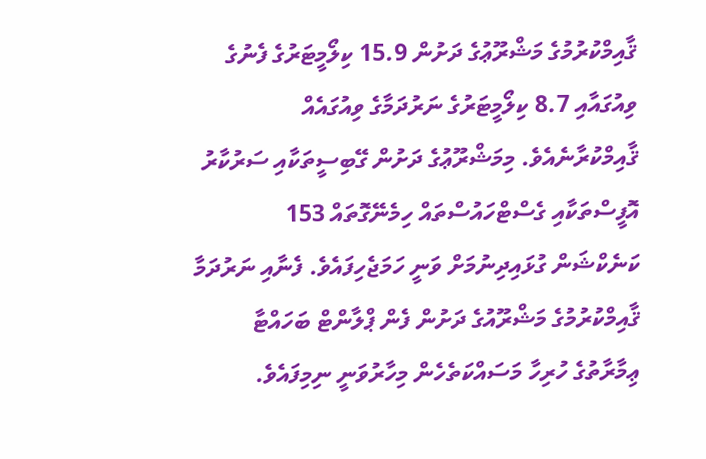ޤާއިމްކުރުމުގެ މަޝްރޫޢުގެ ދަށުން 15.9 ކިލޯމީޓަރުގެ ފެނުގެ ވިއުގައާއި 8.7 ކިލޯމީޓަރުގެ ނަރުދަމާގެ ވިއުގައެއް ޤާއިމްކުރާނެއެވެ. މިމަޝްރޫޢުގެ ދަށުން ގޭބިސީތަކާއި ސަރުކާރު އޮފީސްތަކާއި ގެސްޓްހައުސްތައް ހިމެނޭގޮތައް 153 ކަނެކްޝަން ގުޅައިދިނުމަށް ވަނީ ހަމަޖެހިފައެވެ. ފެނާއި ނަރުދަމާ ޤާއިމްކުރުމުގެ މަޝްރޫއުގެ ދަށުން ފެން ޕްލާންޓް ބަހައްޓާ ޢިމާރާތުގެ ހުރިހާ މަސައްކަތެހެން މިހާރުވަނީ ނިމިފައެވެ.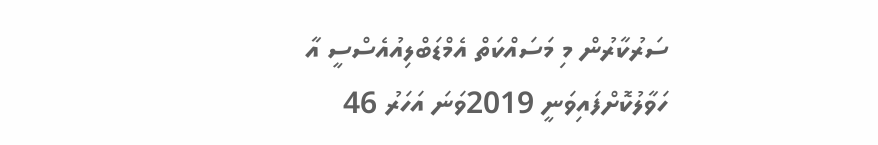ސަރުކާރުން މި މަސައްކަތް އެމްޑަބްލިއުއެސްސީ އާ ހަވާލުކޮށްފައިވަނީ 2019ވަނަ އަހަރު 46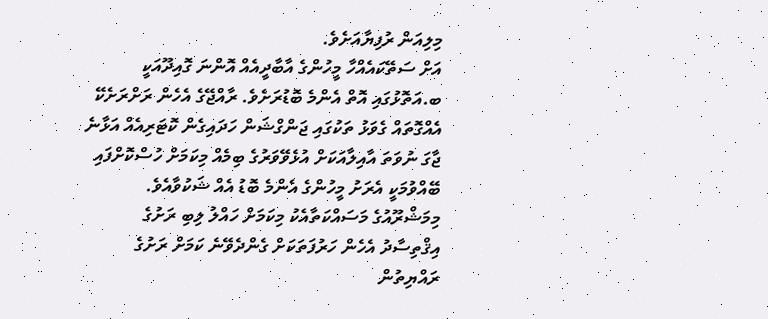މިލިއަން ރުފިޔާއަށެވެ.
އަށް ސަތޭކައެއްހާ މީހުންގެ އާބާދީއެއް އޮންނަ ގޮއިދޫއަކީ ބ.އަތޮޅުގައި އޮތް އެންމެ ބޮޑުރަށެވެ. ރާއްޖޭގެ އެހެން ރަށްރަށެކޭ އެއްގޮތައް ގެވަޅު ތަކުގައި ޖަންގްޝަން ހަދައިގެން ކޮޓަރިއެއް އަޅާނެ ޖާގަ ނުވަތަ އާއިލާއަކަށް އުޅެވޭވަރުގެ ބިމެއް މިކަމަށް ހުސްކޮށްފައި ބޭއްވުމަކީ އެރަށު މީހުންގެ އެންމެ ބޮޑު އެއް ޝަކުވާއެވެ. މިމަޝްރޫއުގެ މަސައްކަތާއެކު މިކަމަށް ހައްލު ލިބި ރަށުގެ އިޤްތިސާދު އެހެން ހަރުފަތަކަށް ގެންދެވޭނެ ކަމަށް ރަށުގެ ރައްޔިތުން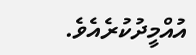އުއްމީދުކުރެއެވެ.